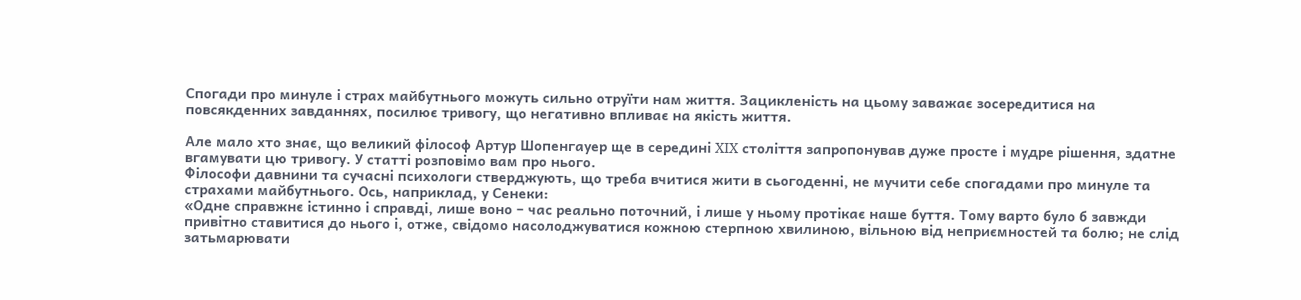Спогади про минуле і страх майбутнього можуть сильно отруїти нам життя. Зацикленість на цьому заважає зосередитися на повсякденних завданнях, посилює тривогу, що негативно впливає на якість життя.

Але мало хто знає, що великий філософ Артур Шопенгауер ще в середині XIX століття запропонував дуже просте і мудре рішення, здатне вгамувати цю тривогу. У статті розповімо вам про нього.
Філософи давнини та сучасні психологи стверджують, що треба вчитися жити в сьогоденні, не мучити себе спогадами про минуле та страхами майбутнього. Ось, наприклад, у Сенеки:
«Одне справжнє істинно і справді, лише воно – час реально поточний, і лише у ньому протікає наше буття. Тому варто було б завжди привітно ставитися до нього і, отже, свідомо насолоджуватися кожною стерпною хвилиною, вільною від неприємностей та болю; не слід затьмарювати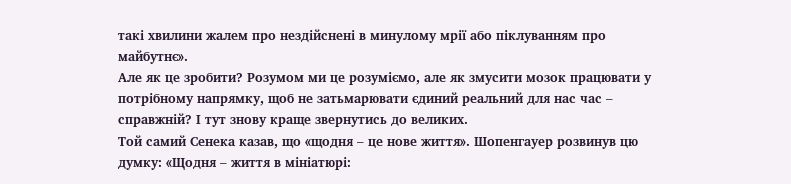такі хвилини жалем про нездійснені в минулому мрії або піклуванням про майбутнє».
Але як це зробити? Розумом ми це розуміємо, але як змусити мозок працювати у потрібному напрямку, щоб не затьмарювати єдиний реальний для нас час – справжній? І тут знову краще звернутись до великих.
Той самий Сенека казав, що «щодня – це нове життя». Шопенгауер розвинув цю думку: «Щодня – життя в мініатюрі: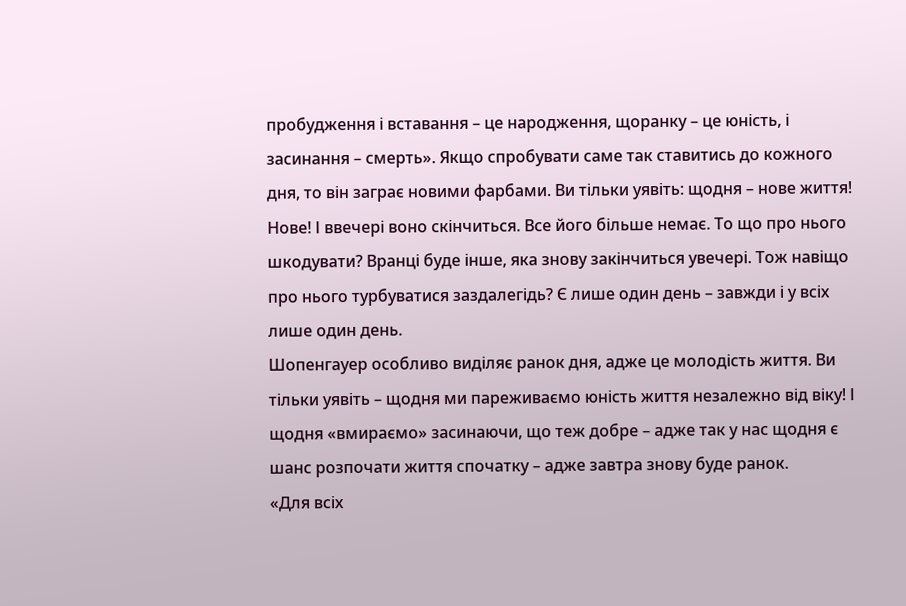пробудження і вставання – це народження, щоранку – це юність, і засинання – смерть». Якщо спробувати саме так ставитись до кожного дня, то він заграє новими фарбами. Ви тільки уявіть: щодня – нове життя! Нове! І ввечері воно скінчиться. Все його більше немає. То що про нього шкодувати? Вранці буде інше, яка знову закінчиться увечері. Тож навіщо про нього турбуватися заздалегідь? Є лише один день – завжди і у всіх лише один день.
Шопенгауер особливо виділяє ранок дня, адже це молодість життя. Ви тільки уявіть – щодня ми пареживаємо юність життя незалежно від віку! І щодня «вмираємо» засинаючи, що теж добре – адже так у нас щодня є шанс розпочати життя спочатку – адже завтра знову буде ранок.
«Для всіх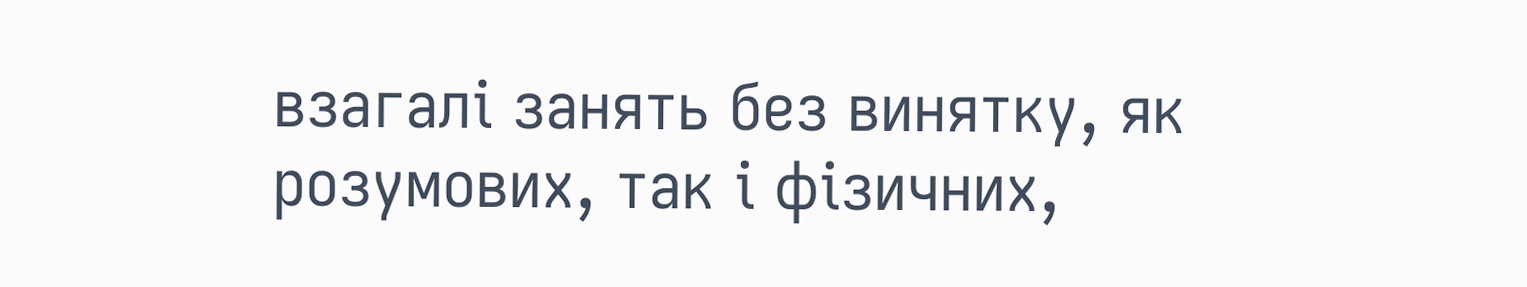взагалі занять без винятку, як розумових, так і фізичних,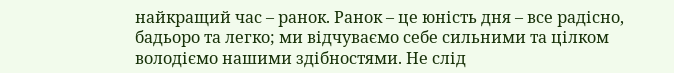найкращий час – ранок. Ранок – це юність дня – все радісно, бадьоро та легко; ми відчуваємо себе сильними та цілком володіємо нашими здібностями. Не слід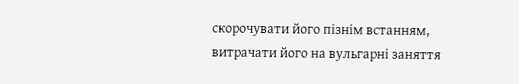скорочувати його пізнім встанням, витрачати його на вульгарні заняття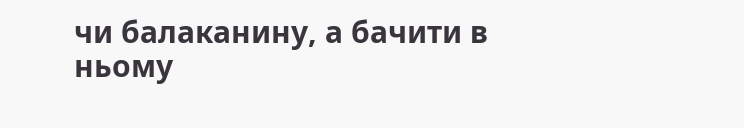чи балаканину, а бачити в ньому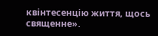квінтесенцію життя, щось священне».